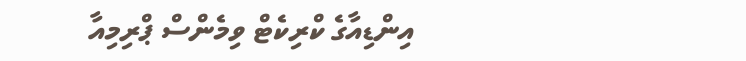އިންޑިއާގެ ކްރިކެޓް ވިމެންސް ޕްރިމިއާ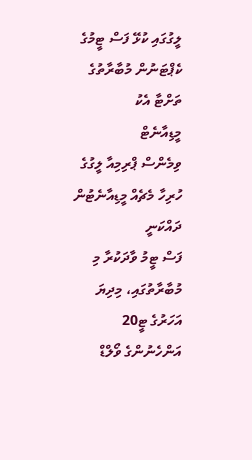ލީގުގައި ކުޅޭ ފަސް ޓީމުގެ ކެޕްޓަނުން މުބާރާތުގެ ތަށްޓާ އެކު
މީޑިއާނެޓް
ވިމެންސް ޕްރިމިއާ ލީގުގެ ހުރިހާ މެޗެއް މީޑިއާނެޓުން ދައްކަނީ
ފަސް ޓީމު ވާދަކުރާ މި މުބާރާތުގައި، މިދިޔަ އަހަރުގެ ޓީ20 އަންހެނުންގެ ވޯލްޑް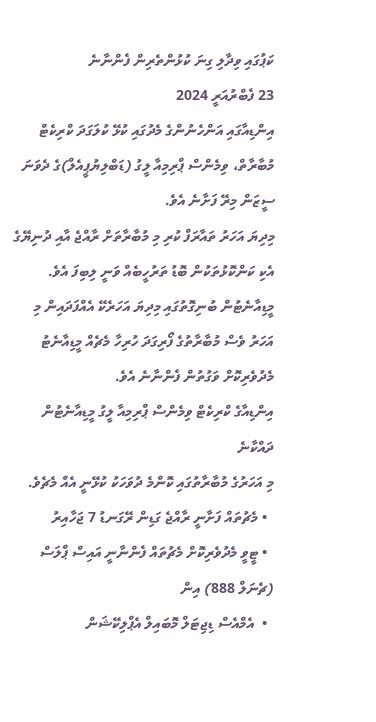ކަޕުގައި ވިދާލި ގިނަ ކުޅުންތެރިން ފެންނާނެ
23 ފެބްރުއަރީ 2024
އިންޑިއާގައި އަންހެނުންގެ މެދުގައި ކުޅޭ ކުލަގަދަ ކްރިކެޓް މުބާރާތް، ވިމެންސް ޕްރިމިއާ ލީގު (ޑަބްލިޔުޕީއެލް)ގެ ދެވަނަ ސީޒަން މިރޭ ފަށާނެ އެވެ.
މިދިޔަ އަހަރު ތައާރަފް ކުރި މި މުބާރާތަށް ރާއްޖެ އާއި ދުނިޔޭގެ އެކި ކަންކޮޅުތަކުން ބޮޑު ތަރުހީބެއް ވަނީ ލިބިފަ އެވެ.
މީޑިއާނެޓުން ބުނިގޮތުގައި މިދިޔަ އަހަރެކޭ އެއްފަދައިން މި އަހަރު ވެސް މުބާރާތުގެ ފޯރިގަދަ ހުރިހާ މެޗެއް މީޑިއާނެޓު މެދުވެރިކޮށް ވަގުތުން ފެންނާނެ އެވެ.
އިންޑިއާގެ ކްރިކެޓް ވިމެންސް ޕްރިމިއާ ލީގު މީޑިއާނެޓުން ދައްކާނެ
މި އަހަރުގެ މުބާރާތުގައި ކޮންމެ ދުވަހަކު ކުޅޭނީ އެއް މެޗެވެ.
  • މެޗުތައް ފަށާނީ ރާއްޖެ ގަޑިން ރޭގަނޑު 7 ޖަހާއިރު
  • ޓީވީ މެދުވެރިކޮށް މެޗުތައް ފެންނާނީ އައިސް ޕްލަސް (ޗެނަލް 888) އިން
  •  އެމްއެސް ޑިޖިޓަލް މޮބައިލް އެޕްލިކޭޝަން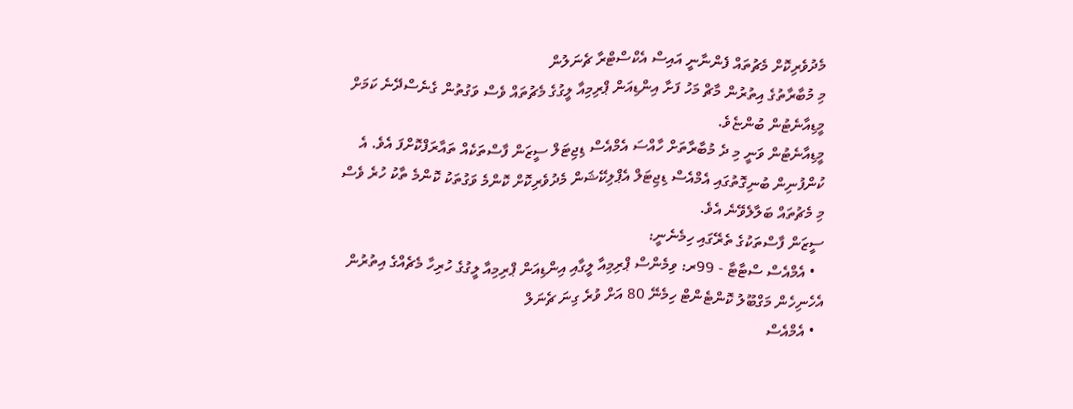މެދުވެރިކޮށް މެޗުތައް ފެންނާނީ އައިސް އެކްސްޓްރާ ޗެނަލުން
މި މުބާރާތުގެ އިތުރުން މާޗް މަހު ފަށާ އިންޑިއަން ޕްރިމިއާ ލީގުގެ މެޗުތައް ވެސް ވަގުތުން ގެނެސްދޭނެ ކަމަށް މީޑިއާނެޓުން ބުންޏެވެ.
މީޑިއާނެޓުން ވަނީ މި ދެ މުބާރާތަށް ހާއްސަ އެމްއެސް ޑިޖިޓަލް ސީޒަން ފާސްތަކެއް ތައާރަފްކޮށްފަ އެވެ. އެ ކުންފުނިން ބުނިގޮތުގައި އެމްއެސް ޑިޖިޓަލް އެޕްލިކޭޝަން މެދުވެރިކޮށް ކޮންމެ ވަގުތަކު ކޮންމެ ތާކު ހުރެ ވެސް މި މެޗުތައް ބަލާލެވޭނެ އެވެ.
ސީޒަން ފާސްތަކުގެ ތެރޭގައި ހިމެނެނީ:
  • އެމްއެސް ސްޓާޓާ - 99ރ: ވިމެންސް ޕްރިމިއާ ލީގާއި އިންޑިއަން ޕްރިމިއާ ލީގުގެ ހުރިހާ މެޗެއްގެ އިތުރުން އެހެނިހެން މަގްބޫލު ކޮންޓެންޓް ހިމެނޭ 80 އަށް ވުރެ ގިނަ ޗެނަލް
  • އެމްއެސް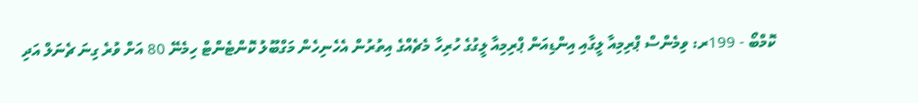ކޮމްބޯ - 199ރ: ވިމެންސް ޕްރިމިއާ ލީގާއި އިންޑިއަން ޕްރިމިއާ ލީގުގެ ހުރިހާ މެޗެއްގެ އިތުރުން އެހެނިހެން މަގްބޫލު ކޮންޓެންޓް ހިމެނޭ 80 އަށް ވުރެ ގިނަ ޗެނަލް އަދި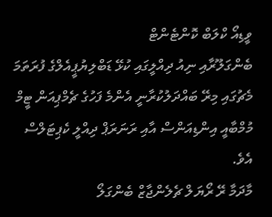ވީޑިއޯ ކްލަބް ކޮންޓެންޓް
ބެންގަލޫރާއި ނިއު ދިއްލީގައި ކުޅޭ ޑަބްލިޔުޕީއެލްގެ ފުރަތަމަ މެޗުގައި މިރޭ ބައްދަލުކުރާނީ އެންމެ ފަހުގެ ޗެމްޕިއަން ޓީމް މުމްބާއީ އިންޑިއަންސް އާއި ރަނަރަޕް ދިއްލީ ކެޕިޓަލްސް އެވެ.
މާދަމާ ރޭ ރޯޔަލް ޗެލެންޖާޒް ބެންގަލޯ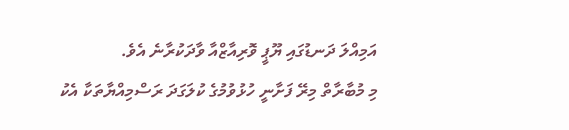އަމިއްލަ ދަނޑުގައި ޔޫޕީ ވޮރިއާޒްއާ ވާދަކުރާނެ އެވެ.
މި މުބާރާތް މިރޭ ފަށާނީ ހުޅުވުމުގެ ކުލަގަދަ ރަސްމިއްޔާތަކާ އެކު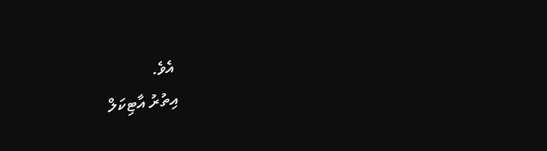އެވެ.
އިތުރު އާޓިކަލް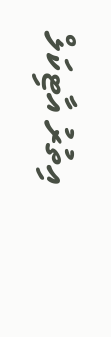އިތުރު އާޓިކަލް